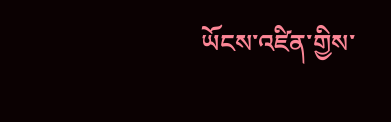ཡོངས་འཛིན་གྱིས་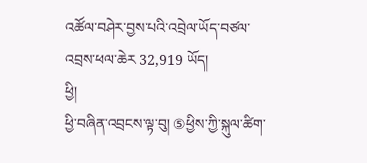འཚོལ་བཤེར་བྱས་པའི་འབྲེལ་ཡོད་བཙལ་འབྲས་ཕལ་ཆེར 32,919 ཡོད།
ཕྱི།
ཕྱི་བཞིན་འབྲངས་ལྟ་བུ། ⑤ཕྱིས་ཀྱི་སྐུལ་ཚིག་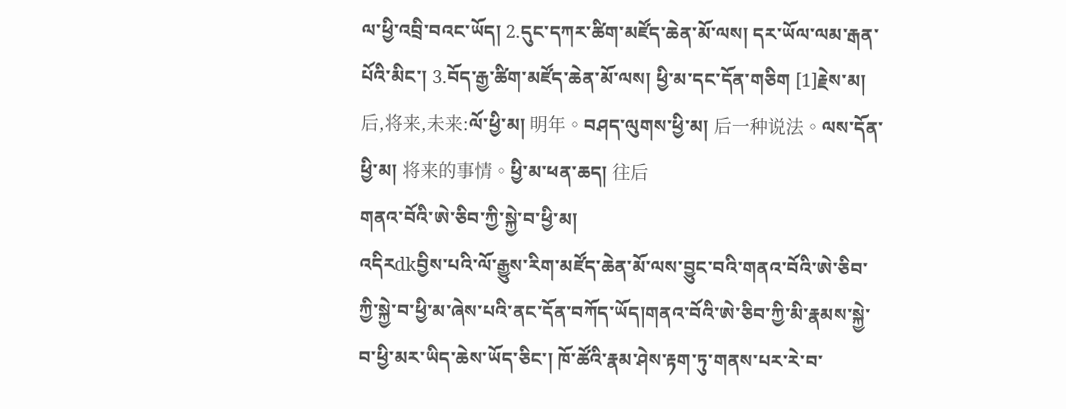ལ་ཕྱི་འབྲི་བའང་ཡོད། 2.དུང་དཀར་ཚིག་མཛོད་ཆེན་མོ་ལས། དར་ཡོལ་ལམ་རྒན་པོའི་མིང་། 3.བོད་རྒྱ་ཚིག་མཛོད་ཆེན་མོ་ལས། ཕྱི་མ་དང་དོན་གཅིག [1]རྗེས་མ། 后,将来,未来:ལོ་ཕྱི་མ། 明年。བཤད་ལུགས་ཕྱི་མ། 后一种说法。ལས་དོན་ཕྱི་མ། 将来的事情。ཕྱི་མ་ཕན་ཆད། 往后
གནའ་བོའི་ཨེ་ཅིབ་ཀྱི་སྐྱེ་བ་ཕྱི་མ།
འདིརdkབྱིས་པའི་ལོ་རྒྱུས་རིག་མཛོད་ཆེན་མོ་ལས་བྱུང་བའི་གནའ་བོའི་ཨེ་ཅིབ་ཀྱི་སྐྱེ་བ་ཕྱི་མ་ཞེས་པའི་ནང་དོན་བཀོད་ཡོད།གནའ་བོའི་ཨེ་ཅིབ་ཀྱི་མི་རྣམས་སྐྱེ་བ་ཕྱི་མར་ཡིད་ཆེས་ཡོད་ཅིང་། ཁོ་ཚོའི་རྣམ་ཤེས་རྟག་ཏུ་གནས་པར་རེ་བ་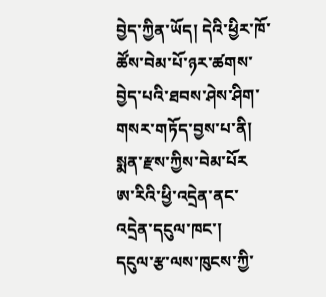བྱེད་ཀྱིན་ཡོད། དེའི་ཕྱིར་ཁོ་ཚོས་བེམ་པོ་ཉར་ཚགས་བྱེད་པའི་ཐབས་ཤེས་ཤིག་གསར་གཏོད་བྱས་པ་ནི། སྨན་རྫས་ཀྱིས་བེམ་པོར
ཨ་རིའི་ཕྱི་འདྲེན་ནང་འདྲེན་དངུལ་ཁང་།
དངུལ་རྩ་ལས་ཁུངས་ཀྱི་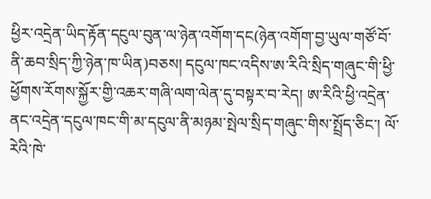ཕྱིར་འདྲེན་ཡིད་རྟོན་དངུལ་བུན་ལ་ཉེན་འགོག་དང(ཉེན་འགོག་བྱ་ཡུལ་གཙོ་བོ་ནི་ཆབ་སྲིད་ཀྱི་ཉེན་ཁ་ཡིན)བཅས། དངུལ་ཁང་འདིས་ཨ་རིའི་སྲིད་གཞུང་གི་ཕྱི་ཕྱོགས་རོགས་སྐྱོར་གྱི་འཆར་གཞི་ལག་ལེན་དུ་བསྟར་བ་རེད། ཨ་རིའི་ཕྱི་འདྲེན་ནང་འདྲེན་དངུལ་ཁང་གི་མ་དངུལ་ནི་མཉམ་སྤེལ་སྲིད་གཞུང་གིས་སྤྲོད་ཅིང་། ལོ་རེའི་ཁེ་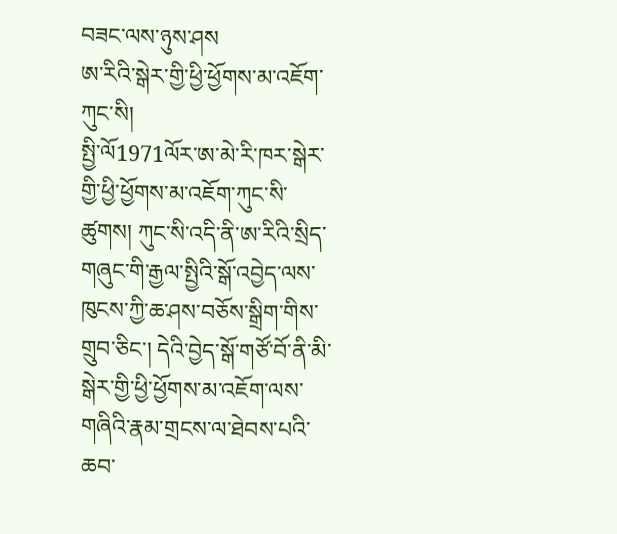བཟང་ལས་ཉུས་ཤས
ཨ་རིའི་སྒེར་གྱི་ཕྱི་ཕྱོགས་མ་འཇོག་ཀུང་སི།
སྤྱི་ལོ1971ལོར་ཨ་མེ་རི་ཁར་སྒེར་གྱི་ཕྱི་ཕྱོགས་མ་འཇོག་ཀུང་སི་ཚུགས། ཀུང་སི་འདི་ནི་ཨ་རིའི་སྲིད་གཞུང་གི་རྒྱལ་སྤྱིའི་སྒོ་འབྱེད་ལས་ཁུངས་ཀྱི་ཆ་ཤས་བཅོས་སྒྲིག་གིས་གྲུབ་ཅིང་། དེའི་བྱེད་སྒོ་གཙོ་བོ་ནི་མི་སྒེར་གྱི་ཕྱི་ཕྱོགས་མ་འཇོག་ལས་གཞིའི་རྣམ་གྲངས་ལ་ཐེབས་པའི་ཆབ་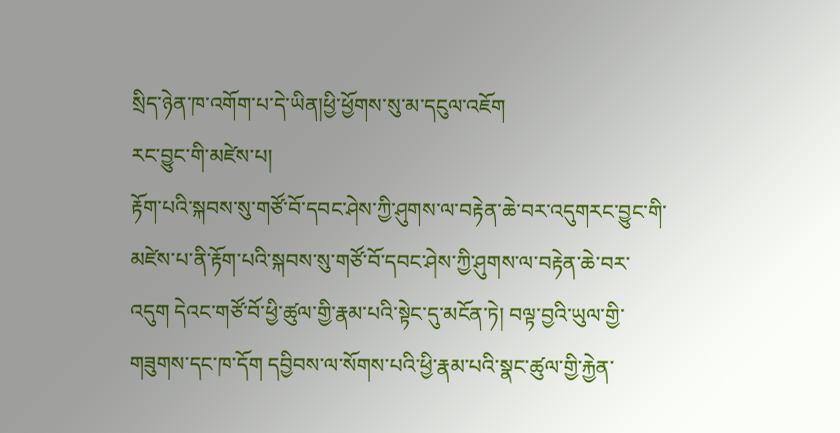སྲིད་ཉེན་ཁ་འགོག་པ་དེ་ཡིན།ཕྱི་ཕྱོགས་སུ་མ་དངུལ་འཇོག
རང་བྱུང་གི་མཛེས་པ།
རྟོག་པའི་སྐབས་སུ་གཙོ་བོ་དབང་ཤེས་ཀྱི་ཤུགས་ལ་བརྟེན་ཆེ་བར་འདུགརང་བྱུང་གི་མཛེས་པ་ནི་རྟོག་པའི་སྐབས་སུ་གཙོ་བོ་དབང་ཤེས་ཀྱི་ཤུགས་ལ་བརྟེན་ཆེ་བར་འདུག དེའང་གཙོ་བོ་ཕྱི་ཚུལ་གྱི་རྣམ་པའི་སྟེང་དུ་མངོན་ཏེ། བལྟ་བྱའི་ཡུལ་གྱི་གཟུགས་དང་ཁ་དོག དབྱིབས་ལ་སོགས་པའི་ཕྱི་རྣམ་པའི་སྣང་ཚུལ་གྱི་རྐྱེན་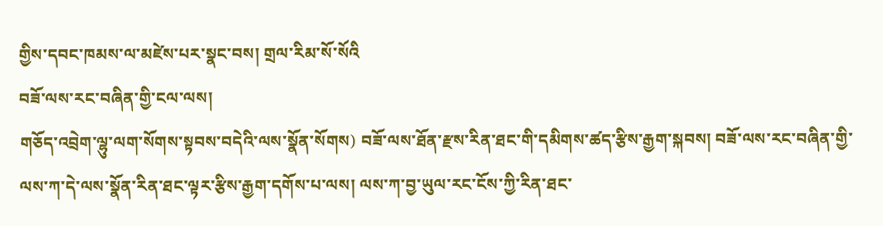གྱིས་དབང་ཁམས་ལ་མཛེས་པར་སྣང་བས། གྲལ་རིམ་སོ་སོའི
བཟོ་ལས་རང་བཞིན་གྱི་ངལ་ལས།
གཅོད་འབྲེག་ལྷུ་ལག་སོགས་སྟབས་བདེའི་ལས་སྣོན་སོགས) བཟོ་ལས་ཐོན་རྫས་རིན་ཐང་གི་དམིགས་ཚད་རྩིས་རྒྱག་སྐབས། བཟོ་ལས་རང་བཞིན་གྱི་ལས་ཀ་དེ་ལས་སྣོན་རིན་ཐང་ལྟར་རྩིས་རྒྱག་དགོས་པ་ལས། ལས་ཀ་བྱ་ཡུལ་རང་ངོས་ཀྱི་རིན་ཐང་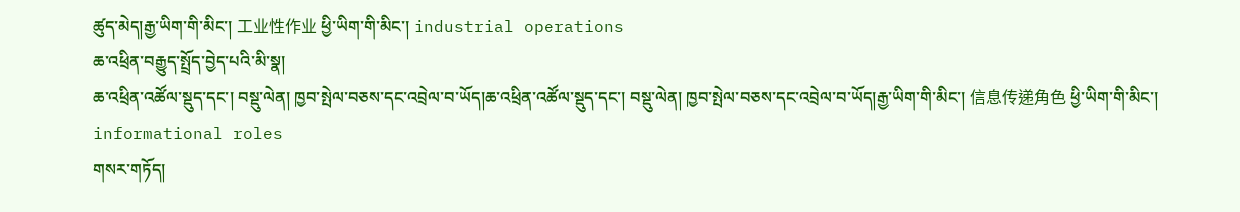ཚུད་མེད།རྒྱ་ཡིག་གི་མིང་། 工业性作业 ཕྱི་ཡིག་གི་མིང་། industrial operations
ཆ་འཕྲིན་བརྒྱུད་སྤྲོད་བྱེད་པའི་མི་སྣ།
ཆ་འཕྲིན་འཚོལ་སྡུད་དང་། བསྡུ་ལེན། ཁྱབ་སྤེལ་བཅས་དང་འབྲེལ་བ་ཡོད།ཆ་འཕྲིན་འཚོལ་སྡུད་དང་། བསྡུ་ལེན། ཁྱབ་སྤེལ་བཅས་དང་འབྲེལ་བ་ཡོད།རྒྱ་ཡིག་གི་མིང་། 信息传递角色 ཕྱི་ཡིག་གི་མིང་། informational roles
གསར་གཏོད།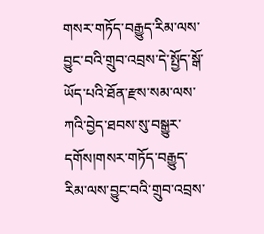གསར་གཏོད་བརྒྱུད་རིམ་ལས་བྱུང་བའི་གྲུབ་འབྲས་དེ་སྤྱོད་སྒོ་ཡོད་པའི་ཐོན་རྫས་སམ་ལས་ཀའི་བྱེད་ཐབས་སུ་བསྒྱུར་དགོས།གསར་གཏོད་བརྒྱུད་རིམ་ལས་བྱུང་བའི་གྲུབ་འབྲས་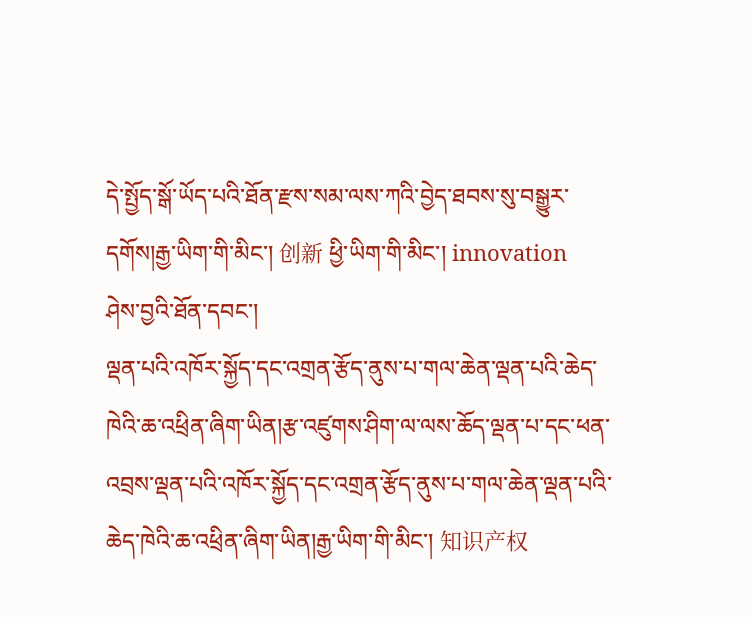དེ་སྤྱོད་སྒོ་ཡོད་པའི་ཐོན་རྫས་སམ་ལས་ཀའི་བྱེད་ཐབས་སུ་བསྒྱུར་དགོས།རྒྱ་ཡིག་གི་མིང་། 创新 ཕྱི་ཡིག་གི་མིང་། innovation
ཤེས་བྱའི་ཐོན་དབང་།
ལྡན་པའི་འཁོར་སྐྱོད་དང་འགྲན་རྩོད་ནུས་པ་གལ་ཆེན་ལྡན་པའི་ཆེད་ཁེའི་ཆ་འཕྲིན་ཞིག་ཡིན།རྩ་འཛུགས་ཤིག་ལ་ལས་ཆོད་ལྡན་པ་དང་ཕན་འབྲས་ལྡན་པའི་འཁོར་སྐྱོད་དང་འགྲན་རྩོད་ནུས་པ་གལ་ཆེན་ལྡན་པའི་ཆེད་ཁེའི་ཆ་འཕྲིན་ཞིག་ཡིན།རྒྱ་ཡིག་གི་མིང་། 知识产权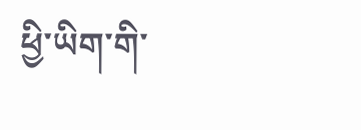ཕྱི་ཡིག་གི་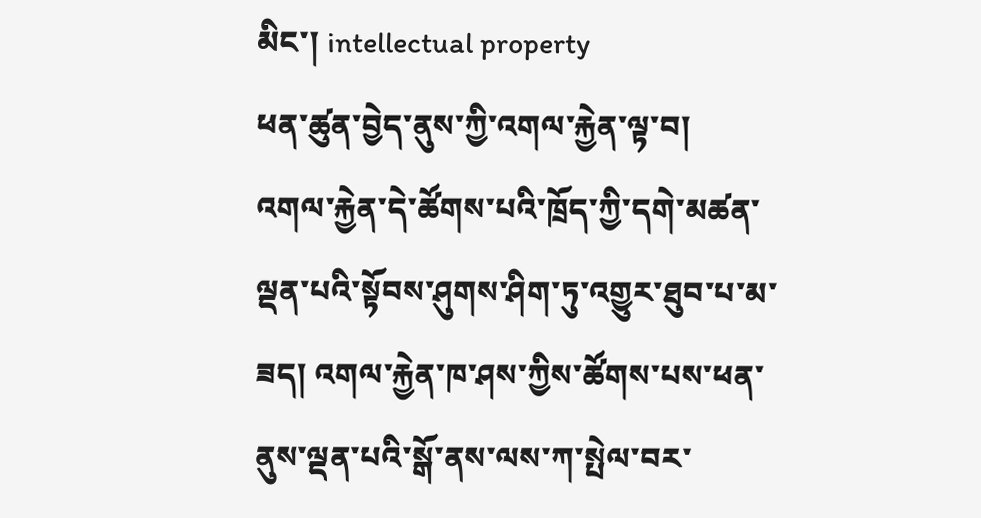མིང་། intellectual property
ཕན་ཚུན་བྱེད་ནུས་ཀྱི་འགལ་རྐྱེན་ལྟ་བ།
འགལ་རྐྱེན་དེ་ཚོགས་པའི་ཁྲོད་ཀྱི་དགེ་མཚན་ལྡན་པའི་སྟོབས་ཤུགས་ཤིག་ཏུ་འགྱུར་ཐུབ་པ་མ་ཟད། འགལ་རྐྱེན་ཁ་ཤས་ཀྱིས་ཚོགས་པས་ཕན་ནུས་ལྡན་པའི་སྒོ་ནས་ལས་ཀ་སྤེལ་བར་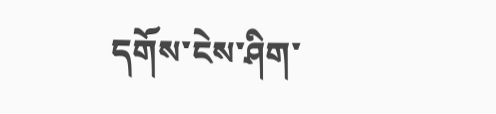དགོས་ངེས་ཤིག་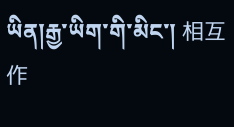ཡིན།རྒྱ་ཡིག་གི་མིང་། 相互作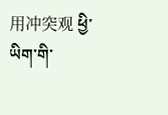用冲突观 ཕྱི་ཡིག་གི་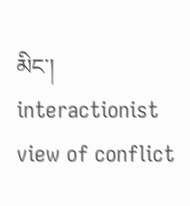མིང་། interactionist view of conflict